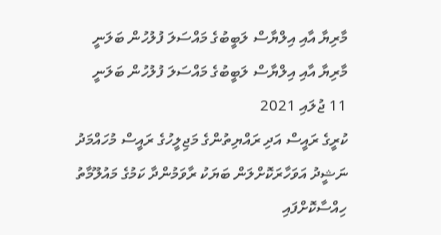މާރިޔާ އާއި އިލްޔާސް ލަބީބުގެ މައްސަލަ ފުލުހުން ބަލަނީ
މާރިޔާ އާއި އިލްޔާސް ލަބީބުގެ މައްސަލަ ފުލުހުން ބަލަނީ
11 ޖުލައި 2021
ކުރީގެ ރައީސް އަދި ރައްޔިތުންގެ މަޖިލީހުގެ ރައީސް މުހައްމަދު ނަޝީދު އަވަހާރަކޮށްލަން ބަޔަކު ރާވަމުންދާ ކަމުގެ މައުލޫމާތު ހިއްސާކޮށްފައި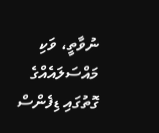ނުވާތީ، ވަކި މައްސަލައެއްގެ ގޮތުގައި ޑިފެންސް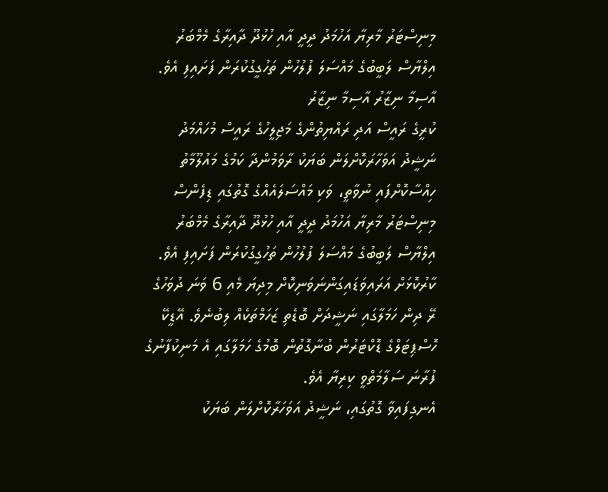މިނިސްޓަރު މާރިޔާ އަހުމަދު ދީދީ އާއި ހުޅުދޫ ދާއިރާގެ މެމްބަރު އިލްޔާސް ލަބީބުގެ މައްސަލަ ފުލުހުން ތަހުގީގުކުރަން ފަށައިފި އެވެ.
އާސިމާ ނިޒާރު އާސިމާ ނިޒާރު
ކުރީގެ ރައީސް އަދި ރައްޔިތުންގެ މަޖިލީހުގެ ރައީސް މުހައްމަދު ނަޝީދު އަވަހާރަކޮށްލަން ބަޔަކު ރާވަމުންދާ ކަމުގެ މައުލޫމާތު ހިއްސާކޮށްފައި ނުވާތީ، ވަކި މައްސަލައެއްގެ ގޮތުގައި ޑިފެންސް މިނިސްޓަރު މާރިޔާ އަހުމަދު ދީދީ އާއި ހުޅުދޫ ދާއިރާގެ މެމްބަރު އިލްޔާސް ލަބީބުގެ މައްސަލަ ފުލުހުން ތަހުގީގުކުރަން ފަށައިފި އެވެ.
ކާރުކޮޅަށް އަރައިވަޑައިގަންނަވަނިކޮށް މިދިޔަ މެއި 6 ވަނަ ދުވަހުގެ ރޭ ދިން ހަމަލާގައި ނަޝީދަށް ބޮޑެތި ޒަހަމްތަކެއް ލިބުނެވެ. އޭޑީކޭ ހޮސްޕިޓަލްގެ ޑޮކްޓަރުން ބުނާގޮތުން ބޮމުގެ ހަމަލާގައި އެ މަނިކުފާނުގެ ފުރާނަ ސަލާމަތްވީ ކިރިޔާ އެވެ.
އެނގިފައިވާ ގޮތުގައި، ނަޝީދު އަވަހަރާކޮށްލަން ބަޔަކު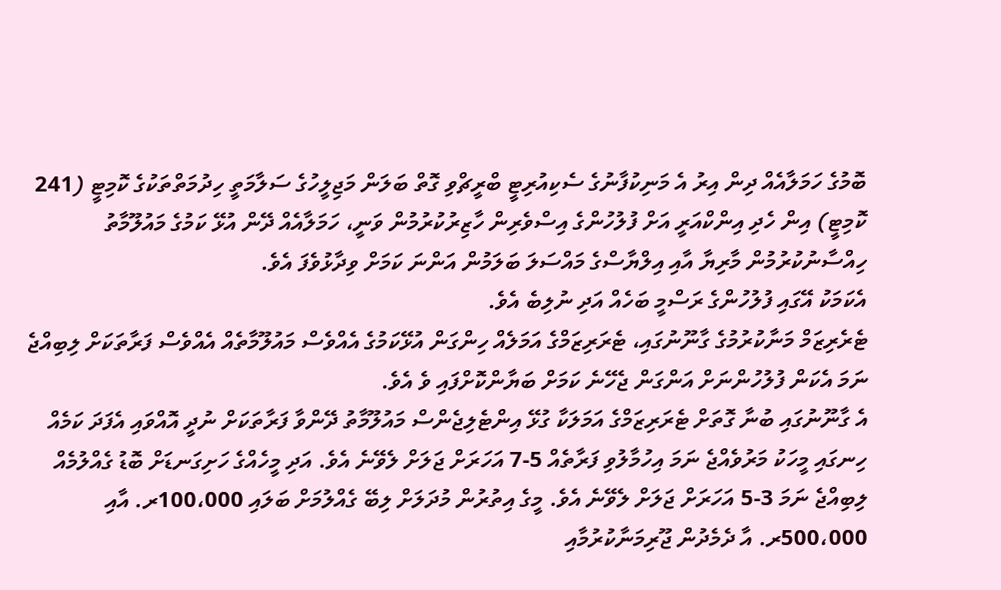ބޮމުގެ ހަމަލާއެއް ދިން އިރު އެ މަނިކުފާނުގެ ސެކިއުރިޓީ ބްރީޗްވި ގޮތް ބަލަން މަޖިލީހުގެ ސަލާމަތީ ހިދުމަތްތަކުގެ ކޮމިޓީ (241 ކޮމިޓީ) އިން ހެދި އިންކްއަރީ އަށް ފުލުހުންގެ އިސްވެރިން ހާޒިރުކުރުމުން ވަނީ، ހަމަލާއެއް ދޭން އުޅޭ ކަމުގެ މައުލޫމާތު ހިއްސާނުކުރުމުން މާރިޔާ އާއި އިލްޔާސްގެ މައްސަލަ ބަލަމުން އަންނަ ކަމަށް ވިދާޅުވެފަ އެވެ.
އެކަމަކު އޭގައި ފުލުހުންގެ ރަސްމީ ބަހެއް އަދި ނުލިބެ އެވެ.
ޓެރެރިޒަމް މަނާކުރުމުގެ ގާނޫނުގައި، ޓެރަރިޒަމްގެ އަމަލެއް ހިންގަން އުޅޭކަމުގެ އެއްވެސް މައުލޫމާތެއް އެއްވެސް ފަރާތަކަށް ލިބިއްޖެ ނަމަ އެކަން ފުލުހުންނަށް އަންގަން ޖެހޭނެ ކަމަށް ބަޔާންކޮށްފައި ވެ އެވެ.
އެ ގާނޫނުގައި ބުނާ ގޮތަށް ޓެރަރިޒަމްގެ އަމަލަކާ ގުޅޭ އިންޓެލިޖެންސް މައުލޫމާތު ދޭންވާ ފަރާތަކަށް ނުދީ އޮއްވައި އެފަދަ ކަމެއް ހިނގައި މީހަކު މަރުވެއްޖެ ނަމަ އިހުމާލުވި ފަރާތެއް 5-7 އަހަރަށް ޖަލަށް ލެވޭނެ އެވެ. އަދި މީހެއްގެ ހަށިގަނޑަށް ބޮޑު ގެއްލުމެއް ލިބިއްޖެ ނަމަ 3-5 އަހަރަށް ޖަލަށް ލެވޭނެ އެވެ. މީގެ އިތުރުން މުދަލަށް ލިބޭ ގެއްލުމަށް ބަލައި 100،000ރ. އާއި 500،000ރ. އާ ދެމެދުން ޖޫރިމަނާކުރުމާއި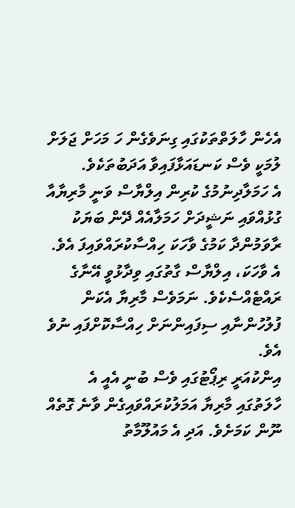އެހެން ހާލަތްތަކުގައި ގިނަވެގެން ހަ މަހަށް ޖަލަށް ލުމަކީ ވެސް ކަނޑައަޅާފައިވާ އަދަބުތަކެވެ.
އެ ހަމަލާދިނުމުގެ ކުރިން އިލްޔާސް ވަނީ މާރިޔާއާ ގުޅުއްވައި ނަޝީދަށް ހަމަލާއެއް ދޭން ބަޔަކު ރާވަމުންދާ ކަމުގެ ވާހަކަ ހިއްސާކުރައްވައިފަ އެވެ. އެ ވާހަކަ، އިލްޔާސް ގާތުގައި ވިދާޅުވީ އޭނާގެ ރައްޓެއްސެކެވެ. ނަމަވެސް މާރިޔާ އެކަން ފުލުހުންނާއި ސިފައިންނަށް ހިއްސާކޮށްފައި ނުވެ އެވެ.
އިންކުއަރީ ރިޕޯޓުގައި ވެސް ބުނީ އެއީ އެ ހާލަތުގައި މާރިޔާ އަމަލުކުރައްވައިގެން ވާނެ ގޮތެއް ނޫން ކަމަށެވެ. އަދި އެ މައުލޫމާތު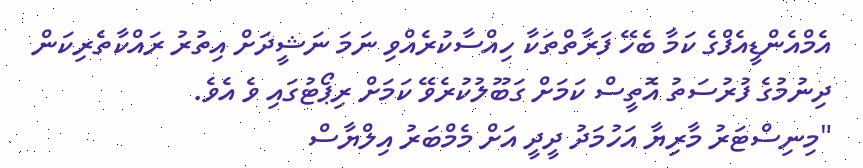އެމްއެންޑީއެފްގެ ކަމާ ބެހޭ ފަރާތްތަކާ ހިއްސާކުރެއްވި ނަމަ ނަޝީދަށް އިތުރު ރައްކާތެރިކަން ދިނުމުގެ ފުރުސަތު އޮތީސް ކަމަށް ގަބޫލުކުރެވޭ ކަމަށް ރިޕޯޓުގައި ވެ އެވެ.
"މިނިސްޓަރު މާރިޔާ އަހުމަދު ދީދީ އަށް މެމްބަރު އިލްޔާސް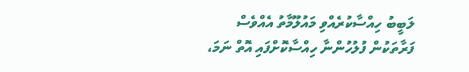ލަބީބު ހިއްސާކުރެއްވި މައުލޫމާތު އެއްވެސް ފަރާތަކުން ފުލުހުންނާ ހިއްސާކޮށްފައި އޮތް ނަމަ،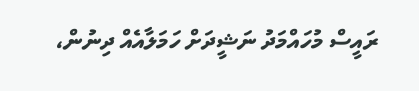ރައީސް މުހައްމަދު ނަޝީދަށް ހަމަލާއެއް ދިނުން،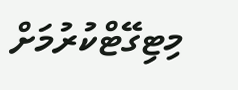މިޓިގޭޓްކުރުމަށް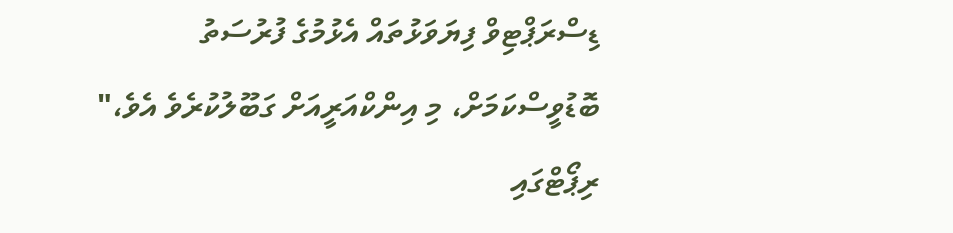ޑިސްރަޕްޓިވް ފިޔަވަޅުތައް އެޅުމުގެ ފުރުސަތު ބޮޑުވީސްކަމަށް، މި އިންކްއަރީއަށް ގަބޫލުކުރެވެ އެވެ،" ރިޕޯޓްގައި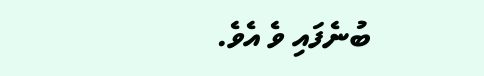ބުނެފައި ވެ އެވެ.